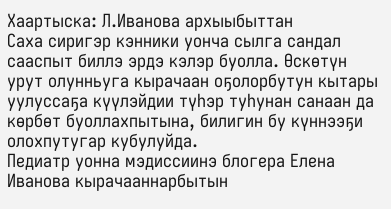Хаартыска: Л.Иванова архыыбыттан
Саха сиригэр кэнники уонча сылга сандал сааспыт биллэ эрдэ кэлэр буолла. Өскөтүн урут олунньуга кырачаан оҕолорбутун кытары уулуссаҕа күүлэйдии түһэр туһунан санаан да көрбөт буоллахпытына, билигин бу күннээҕи олохпутугар кубулуйда.
Педиатр уонна мэдиссиинэ блогера Елена Иванова кырачааннарбытын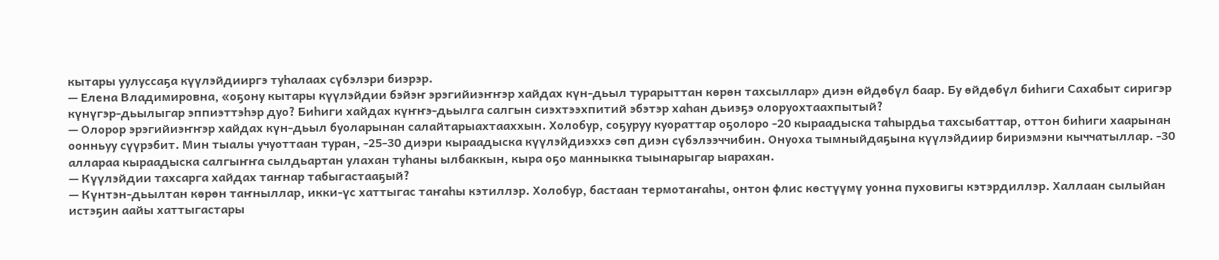кытары уулуссаҕа күүлэйдииргэ туһалаах сүбэлэри биэрэр.
— Елена Владимировна, «оҕону кытары күүлэйдии бэйэҥ эрэгийиэҥҥэр хайдах күн-дьыл турарыттан көрөн тахсыллар» диэн өйдөбүл баар. Бу өйдөбүл биһиги Сахабыт сиригэр күнүгэр-дьылыгар эппиэттэһэр дуо? Биһиги хайдах күҥҥэ-дьылга салгын сиэхтээхпитий эбэтэр хаһан дьиэҕэ олоруохтаахпытый?
— Олорор эрэгийиэҥҥэр хайдах күн-дьыл буоларынан салайтарыахтааххын. Холобур, соҕуруу куораттар оҕолоро -20 кыраадыска таһырдьа тахсыбаттар, оттон биһиги хаарынан оонньуу сүүрэбит. Мин тыалы учуоттаан туран, -25-30 диэри кыраадыска күүлэйдиэххэ сөп диэн сүбэлээччибин. Онуоха тымныйдаҕына күүлэйдиир бириэмэни кыччатыллар. -30 аллараа кыраадыска салгыҥҥа сылдьартан улахан туһаны ылбаккын, кыра оҕо манныкка тыынарыгар ыарахан.
— Күүлэйдии тахсарга хайдах таҥнар табыгастааҕый?
— Күнтэн-дьылтан көрөн таҥныллар, икки-үс хаттыгас таҥаһы кэтиллэр. Холобур, бастаан термотаҥаһы, онтон флис көстүүмү уонна пуховигы кэтэрдиллэр. Халлаан сылыйан истэҕин аайы хаттыгастары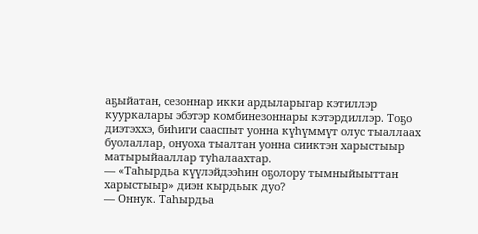аҕыйатан, сезоннар икки ардыларыгар кэтиллэр кууркалары эбэтэр комбинезоннары кэтэрдиллэр. Тоҕо диэтэххэ, биһиги сааспыт уонна күһүммүт олус тыаллаах буолаллар, онуоха тыалтан уонна сииктэн харыстыыр матырыйааллар туһалаахтар.
— «Таһырдьа күүлэйдээһин оҕолору тымныйыыттан харыстыыр» диэн кырдьык дуо?
— Оннук. Таһырдьа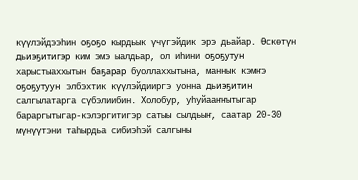күүлэйдээһин оҕоҕо кырдьык үчүгэйдик эрэ дьайар. Өскөтүн дьиэҕитигэр ким эмэ ыалдьар, ол иһини оҕоҕутун харыстыаххытын баҕарар буоллаххытына, маннык кэмҥэ оҕоҕутуун элбэхтик күүлэйдииргэ уонна дьиэҕитин салгылатарга сүбэлиибин. Холобур, уһуйааҥҥытыгар бараргытыгар-кэлэргитигэр сатыы сылдьыҥ, саатар 20-30 мүнүүтэни таһырдьа сибиэһэй салгыны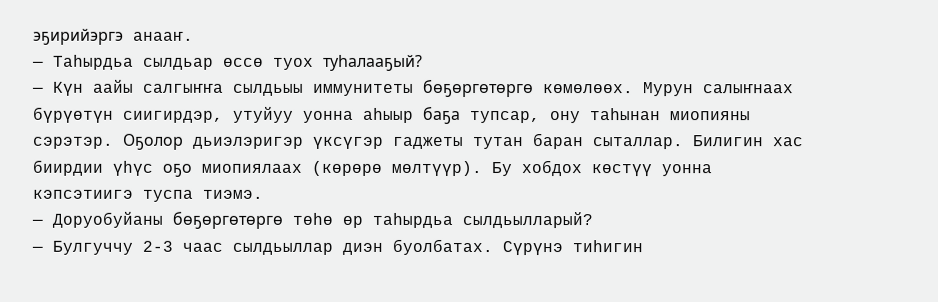эҕирийэргэ анааҥ.
— Таһырдьа сылдьар өссө туох туһалааҕый?
— Күн аайы салгыҥҥа сылдьыы иммунитеты бөҕөргөтөргө көмөлөөх. Мурун салыҥнаах бүрүөтүн сиигирдэр, утуйуу уонна аһыыр баҕа тупсар, ону таһынан миопияны сэрэтэр. Оҕолор дьиэлэригэр үксүгэр гаджеты тутан баран сыталлар. Билигин хас биирдии үһүс оҕо миопиялаах (көрөрө мөлтүүр). Бу хобдох көстүү уонна кэпсэтиигэ туспа тиэмэ.
— Доруобуйаны бөҕөргөтөргө төһө өр таһырдьа сылдьылларый?
— Булгуччу 2-3 чаас сылдьыллар диэн буолбатах. Сүрүнэ тиһигин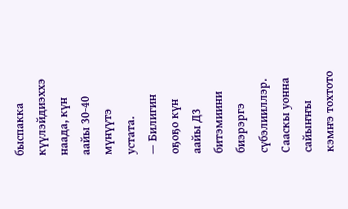быспакка күүлэйдиэххэ наада, күн аайы 30-40 мүнүүтэ устата.
— Билигин оҕоҕо күн аайы Д3 битэмиини биэрэргэ сүбэлииллэр. Сааскы уонна сайыҥҥы кэмҥэ тохтото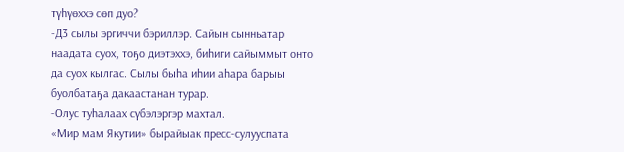түһүөххэ сөп дуо?
-Д3 сылы эргиччи бэриллэр. Сайын сынньатар наадата суох, тоҕо диэтэххэ, биһиги сайыммыт онто да суох кылгас. Сылы быһа иһии аһара барыы буолбатаҕа дакаастанан турар.
-Олус туһалаах сүбэлэргэр махтал.
«Мир мам Якутии» бырайыак пресс-сулууспата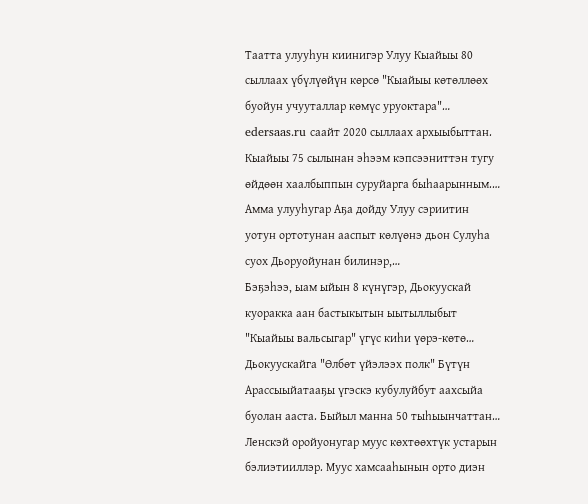Таатта улууһун киинигэр Улуу Кыайыы 80 сыллаах үбүлүөйүн көрсө "Кыайыы көтөллөөх буойун учууталлар көмүс уруоктара"…
edersaas.ru саайт 2020 сыллаах архыыбыттан. Кыайыы 75 сылынан эһээм кэпсээниттэн тугу өйдөөн хаалбыппын суруйарга быһаарынным.…
Амма улууһугар Аҕа дойду Улуу сэриитин уотун ортотунан ааспыт көлүөнэ дьон Сулуһа суох Дьоруойунан билинэр,…
Бэҕэһээ, ыам ыйын 8 күнүгэр, Дьокуускай куоракка аан бастыкытын ыытыллыбыт "Кыайыы вальсыгар" үгүс киһи үөрэ-көтө…
Дьокуускайга "Өлбөт үйэлээх полк" Бүтүн Арассыыйатааҕы үгэскэ кубулуйбут аахсыйа буолан ааста. Быйыл манна 50 тыһыынчаттан…
Ленскэй оройуонугар муус көхтөөхтүк устарын бэлиэтииллэр. Муус хамсааһынын орто диэн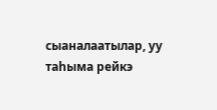сыаналаатылар, уу таһыма рейкэ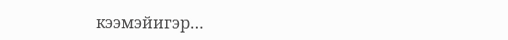кээмэйигэр…